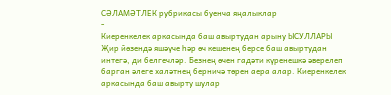СӘЛАМӘТЛЕК рубрикасы буенча яңалыклар
-
Киеренкелек аркасында баш авыртудан арыну ЫСУЛЛАРЫ
Җир йөзендә яшәүче һәр өч кешенең берсе баш авыртудан интегә, ди белгечләр. Безнең өчен гадәти күренешкә әверелеп барган әлеге халәтнең берничә төрен аера алар. Киеренкелек аркасында баш авырту шулар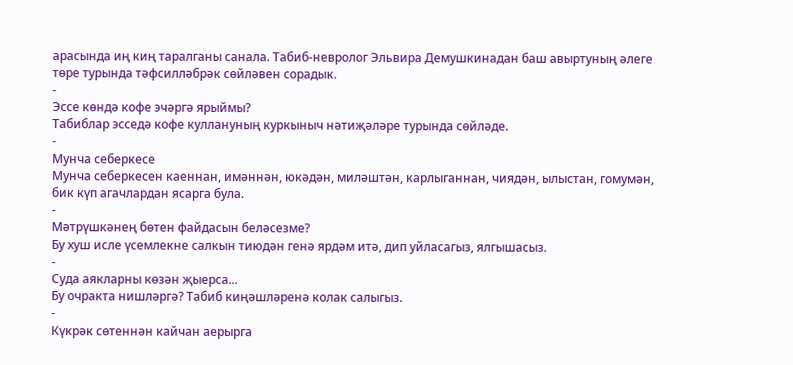арасында иң киң таралганы санала. Табиб-невролог Эльвира Демушкинадан баш авыртуның әлеге төре турында тәфсилләбрәк сөйләвен сорадык.
-
Эссе көндә кофе эчәргә ярыймы?
Табиблар эсседә кофе куллануның куркыныч нәтиҗәләре турында сөйләде.
-
Мунча себеркесе
Мунча себеркесен каеннан, имәннән, юкәдән, миләштән, карлыганнан, чиядән, ылыстан, гомумән, бик күп агачлардан ясарга була.
-
Мәтрүшкәнең бөтен файдасын беләсезме?
Бу хуш исле үсемлекне салкын тиюдән генә ярдәм итә, дип уйласагыз, ялгышасыз.
-
Суда аякларны көзән җыерса...
Бу очракта нишләргә? Табиб киңәшләренә колак салыгыз.
-
Күкрәк сөтеннән кайчан аерырга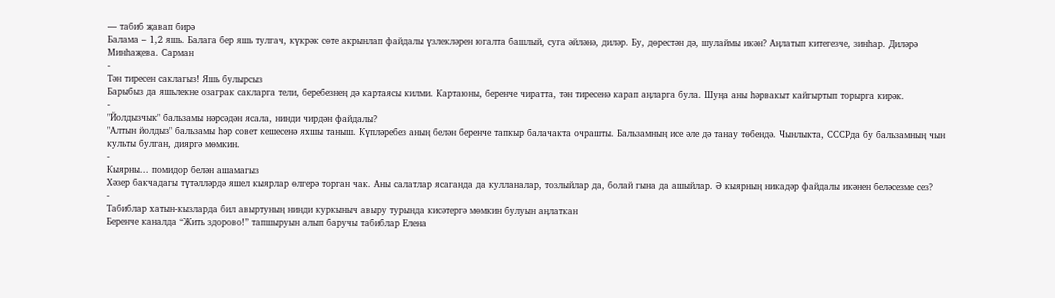— табиб җавап бирә
Балама – 1,2 яшь. Балага бер яшь тулгач, күкрәк сөте акрынлап файдалы үзлекләрен югалта башлый, суга әйләнә, диләр. Бу, дөрестән дә, шулаймы икән? Аңлатып китегезче, зинһар. Диләрә Минһаҗева. Сарман
-
Тән тиресен саклагыз! Яшь булырсыз
Барыбыз да яшьлекне озаграк сакларга тели, беребезнең дә картаясы килми. Картаюны, беренче чиратта, тән тиресенә карап аңларга була. Шуңа аны һәрвакыт кайгыртып торырга кирәк.
-
"Йолдызчык" бальзамы нәрсәдән ясала, нинди чирдән файдалы?
"Алтын йолдыз" бальзамы һәр совет кешесенә яхшы таныш. Күпләребез аның белән беренче тапкыр балачакта очрашты. Бальзамның исе әле дә танау төбендә. Чынлыкта, СССРда бу бальзамның чын культы булган, дияргә мөмкин.
-
Кыярны... помидор белән ашамагыз
Хәзер бакчадагы түтәлләрдә яшел кыярлар өлгерә торган чак. Аны салатлар ясаганда да кулланалар, тозлыйлар да, болай гына да ашыйлар. Ә кыярның никадәр файдалы икәнен беләсезме сез?
-
Табиблар хатын-кызларда бил авыртуның нинди куркыныч авыру турында кисәтергә мөмкин булуын аңлаткан
Беренче каналда “Жить здорово!” тапшыруын алып баручы табиблар Елена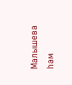Малышева һәм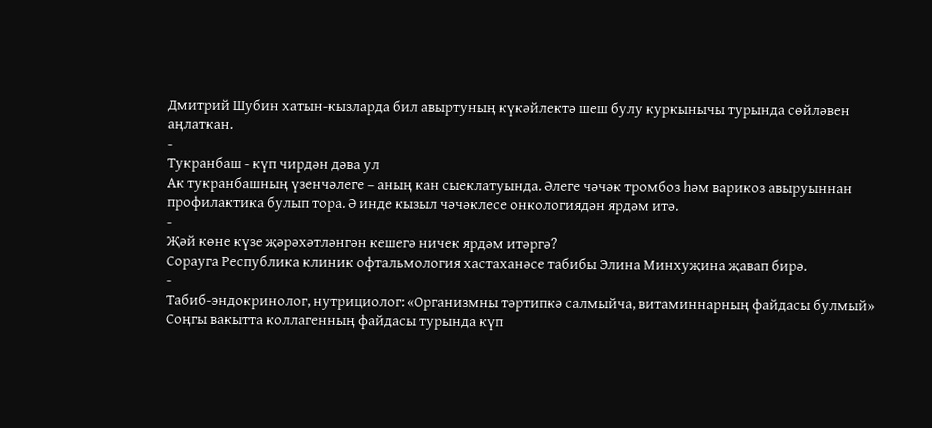Дмитрий Шубин хатын-кызларда бил авыртуның күкәйлектә шеш булу куркынычы турында сөйләвен аңлаткан.
-
Тукранбаш - күп чирдән дәва ул
Ак тукранбашның үзенчәлеге – аның кан сыеклатуында. Әлеге чәчәк тромбоз һәм варикоз авыруыннан профилактика булып тора. Ә инде кызыл чәчәклесе онкологиядән ярдәм итә.
-
Җәй көне күзе җәрәхәтләнгән кешегә ничек ярдәм итәргә?
Сорауга Республика клиник офтальмология хастаханәсе табибы Элина Минхуҗина җавап бирә.
-
Табиб-эндокринолог, нутрициолог: «Организмны тәртипкә салмыйча, витаминнарның файдасы булмый»
Соңгы вакытта коллагенның файдасы турында күп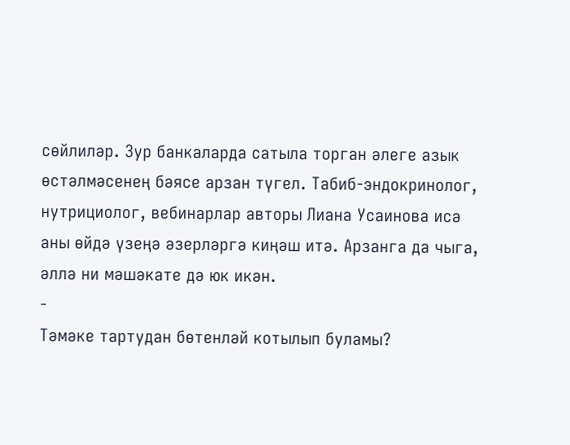сөйлиләр. Зур банкаларда сатыла торган әлеге азык өстәлмәсенең бәясе арзан түгел. Табиб-эндокринолог, нутрициолог, вебинарлар авторы Лиана Усаинова исә аны өйдә үзеңә әзерләргә киңәш итә. Арзанга да чыга, әллә ни мәшәкате дә юк икән.
-
Тәмәке тартудан бөтенләй котылып буламы?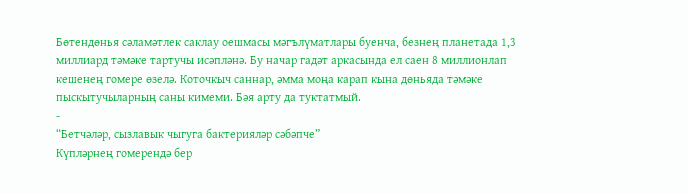Бөтендөнья сәламәтлек саклау оешмасы мәгълүматлары буенча, безнең планетада 1,3 миллиард тәмәке тартучы исәпләнә. Бу начар гадәт аркасында ел саен 8 миллионлап кешенең гомере өзелә. Коточкыч саннар, әмма моңа карап кына дөньяда тәмәке пыскытучыларның саны кимеми. Бәя арту да туктатмый.
-
“Бетчәләр, сызлавык чыгуга бактерияләр сәбәпче”
Күпләрнең гомерендә бер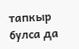тапкыр булса да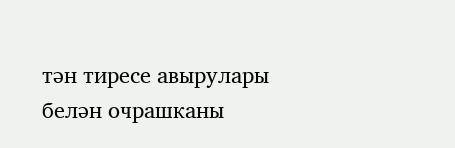тән тиресе авырулары белән очрашканы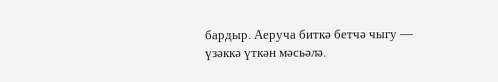бардыр. Аеруча биткә бетчә чыгу — үзәккә үткән мәсьәлә.